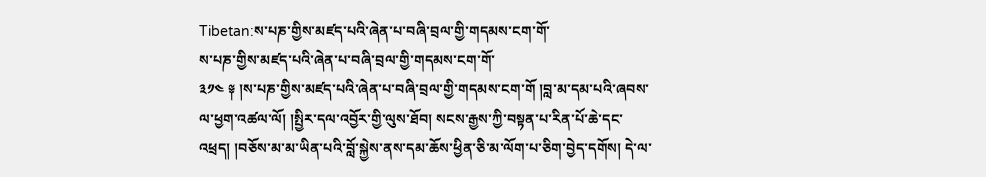Tibetan:ས་པཎ་གྱིས་མཛད་པའི་ཞེན་པ་བཞི་བྲལ་གྱི་གདམས་ངག་གོ་
ས་པཎ་གྱིས་མཛད་པའི་ཞེན་པ་བཞི་བྲལ་གྱི་གདམས་ངག་གོ་
༣༡༤ ༈ །ས་པཎ་གྱིས་མཛད་པའི་ཞེན་པ་བཞི་བྲལ་གྱི་གདམས་ངག་གོ །བླ་མ་དམ་པའི་ཞབས་ལ་ཕྱག་འཚལ་ལོ། །སྤྱིར་དལ་འབྱོར་གྱི་ལུས་ཐོབ། སངས་རྒྱས་ཀྱི་བསྟན་པ་རིན་པོ་ཆེ་དང་འཕྲད། །བཅོས་མ་མ་ཡིན་པའི་བློ་སྐྱེས་ནས་དམ་ཆོས་ཕྱིན་ཅི་མ་ལོག་པ་ཅིག་བྱེད་དགོས། དེ་ལ་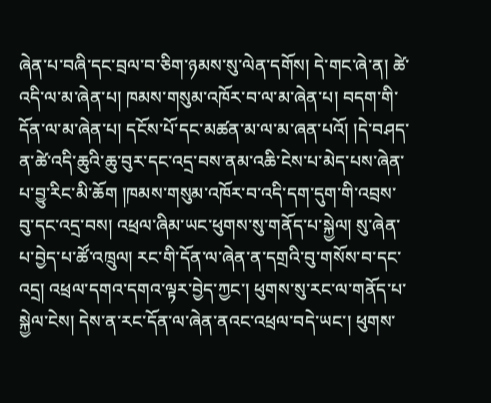ཞེན་པ་བཞི་དང་བྲལ་བ་ཅིག་ཉམས་སུ་ལེན་དགོས། དེ་གང་ཞེ་ན། ཚེ་འདི་ལ་མ་ཞེན་པ། ཁམས་གསུམ་འཁོར་བ་ལ་མ་ཞེན་པ། བདག་གི་དོན་ལ་མ་ཞེན་པ། དངོས་པོ་དང་མཚན་མ་ལ་མ་ཞན་པའོ། །དེ་བཤད་ན་ཚེ་འདི་ཆུའི་ཆུ་བུར་དང་འདྲ་བས་ནམ་འཆི་ངེས་པ་མེད་པས་ཞེན་པ་བྱུ་རིང་མི་ཆོག །ཁམས་གསུམ་འཁོར་བ་འདི་དག་དུག་གི་འབྲས་བུ་དང་འདྲ་བས། འཕྲལ་ཞིམ་ཡང་ཕུགས་སུ་གནོད་པ་སྐྱེལ། སུ་ཞེན་པ་བྱེད་པ་ཚོ་འཁྲུལ། རང་གི་དོན་ལ་ཞེན་ན་དགྲའི་བུ་གསོས་བ་དང་འདྲ། འཕྲལ་དགའ་དགའ་ལྟར་བྱེད་ཀྱང་། ཕུགས་སུ་རང་ལ་གནོད་པ་སྐྱེལ་ངེས། དེས་ན་རང་དོན་ལ་ཞེན་ནའང་འཕྲལ་བདེ་ཡང་། ཕུགས་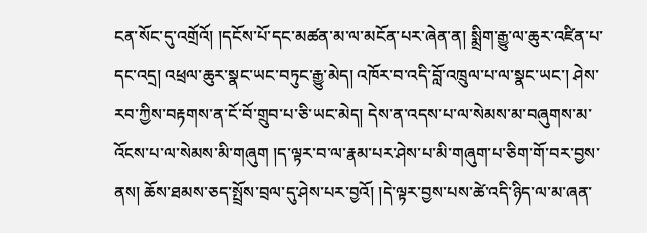ངན་སོང་དུ་འགྲོའོ། །དངོས་པོ་དང་མཚན་མ་ལ་མངོན་པར་ཞེན་ན། སྨྲིག་རྒྱུ་ལ་ཆུར་འཛིན་པ་དང་འདྲ། འཕྲལ་ཆུར་སྣང་ཡང་བཏུང་རྒྱུ་མེད། འཁོར་བ་འདི་བློ་འཁྲུལ་པ་ལ་སྣང་ཡང་། ཤེས་རབ་ཀྱིས་བརྟགས་ན་ངོ་བོ་གྲུབ་པ་ཅི་ཡང་མེད། དེས་ན་འདས་པ་ལ་སེམས་མ་བཞུགས་མ་འོངས་པ་ལ་སེམས་མི་གཞུག །ད་ལྟར་བ་ལ་རྣམ་པར་ཤེས་པ་མི་གཞུག་པ་ཅིག་གོ་བར་བྱས་ནས། ཆོས་ཐམས་ཅད་སྤྲོས་བྲལ་དུ་ཤེས་པར་བྱའོ། །དེ་ལྟར་བྱས་པས་ཚེ་འདི་ཉིད་ལ་མ་ཞན་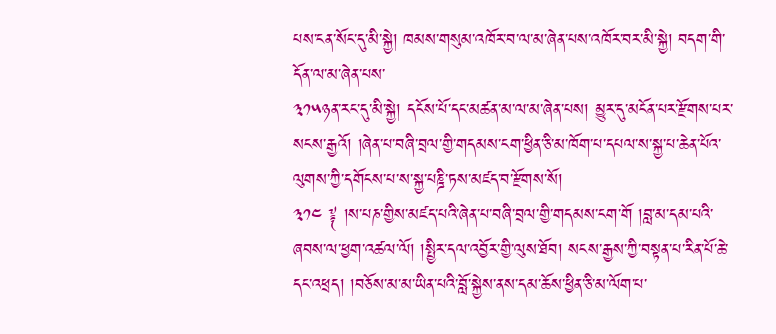པས་ངན་སོང་དུ་མི་སྐྱེ། ཁམས་གསུམ་འཁོར་བ་ལ་མ་ཞེན་པས་འཁོར་བར་མི་སྐྱེ། བདག་གི་དོན་ལ་མ་ཞེན་པས་
༣༡༥ཉན་རང་དུ་མི་སྐྱེ། དངོས་པོ་དང་མཚན་མ་ལ་མ་ཞེན་པས། མྱུར་དུ་མངོན་པར་རྫོགས་པར་སངས་རྒྱའོ། །ཞེན་པ་བཞི་བྲལ་གྱི་གདམས་ངག་ཕྱིན་ཅི་མ་ཁོག་པ་དཔལ་ས་སྐྱ་པ་ཆེན་པོའ་ལུགས་ཀྱི་དགོངས་པ་ས་སྐྱ་པཎྜི་ཏས་མཛད་བ་རྫོགས་སོ།
༣༡༤ ༈ །ས་པཎ་གྱིས་མཛད་པའི་ཞེན་པ་བཞི་བྲལ་གྱི་གདམས་ངག་གོ །བླ་མ་དམ་པའི་ཞབས་ལ་ཕྱག་འཚལ་ལོ། །སྤྱིར་དལ་འབྱོར་གྱི་ལུས་ཐོབ། སངས་རྒྱས་ཀྱི་བསྟན་པ་རིན་པོ་ཆེ་དང་འཕྲད། །བཅོས་མ་མ་ཡིན་པའི་བློ་སྐྱེས་ནས་དམ་ཆོས་ཕྱིན་ཅི་མ་ལོག་པ་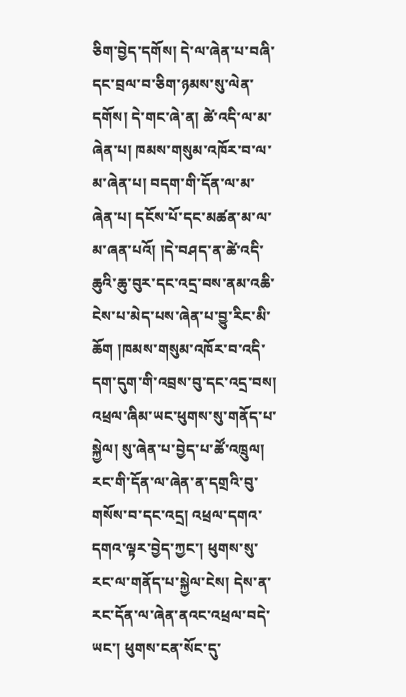ཅིག་བྱེད་དགོས། དེ་ལ་ཞེན་པ་བཞི་དང་བྲལ་བ་ཅིག་ཉམས་སུ་ལེན་དགོས། དེ་གང་ཞེ་ན། ཚེ་འདི་ལ་མ་ཞེན་པ། ཁམས་གསུམ་འཁོར་བ་ལ་མ་ཞེན་པ། བདག་གི་དོན་ལ་མ་ཞེན་པ། དངོས་པོ་དང་མཚན་མ་ལ་མ་ཞན་པའོ། །དེ་བཤད་ན་ཚེ་འདི་ཆུའི་ཆུ་བུར་དང་འདྲ་བས་ནམ་འཆི་ངེས་པ་མེད་པས་ཞེན་པ་བྱུ་རིང་མི་ཆོག །ཁམས་གསུམ་འཁོར་བ་འདི་དག་དུག་གི་འབྲས་བུ་དང་འདྲ་བས། འཕྲལ་ཞིམ་ཡང་ཕུགས་སུ་གནོད་པ་སྐྱེལ། སུ་ཞེན་པ་བྱེད་པ་ཚོ་འཁྲུལ། རང་གི་དོན་ལ་ཞེན་ན་དགྲའི་བུ་གསོས་བ་དང་འདྲ། འཕྲལ་དགའ་དགའ་ལྟར་བྱེད་ཀྱང་། ཕུགས་སུ་རང་ལ་གནོད་པ་སྐྱེལ་ངེས། དེས་ན་རང་དོན་ལ་ཞེན་ནའང་འཕྲལ་བདེ་ཡང་། ཕུགས་ངན་སོང་དུ་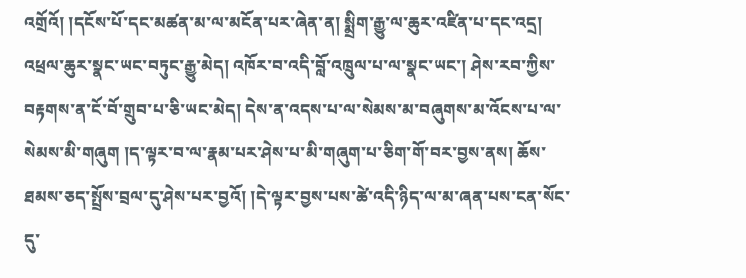འགྲོའོ། །དངོས་པོ་དང་མཚན་མ་ལ་མངོན་པར་ཞེན་ན། སྨྲིག་རྒྱུ་ལ་ཆུར་འཛིན་པ་དང་འདྲ། འཕྲལ་ཆུར་སྣང་ཡང་བཏུང་རྒྱུ་མེད། འཁོར་བ་འདི་བློ་འཁྲུལ་པ་ལ་སྣང་ཡང་། ཤེས་རབ་ཀྱིས་བརྟགས་ན་ངོ་བོ་གྲུབ་པ་ཅི་ཡང་མེད། དེས་ན་འདས་པ་ལ་སེམས་མ་བཞུགས་མ་འོངས་པ་ལ་སེམས་མི་གཞུག །ད་ལྟར་བ་ལ་རྣམ་པར་ཤེས་པ་མི་གཞུག་པ་ཅིག་གོ་བར་བྱས་ནས། ཆོས་ཐམས་ཅད་སྤྲོས་བྲལ་དུ་ཤེས་པར་བྱའོ། །དེ་ལྟར་བྱས་པས་ཚེ་འདི་ཉིད་ལ་མ་ཞན་པས་ངན་སོང་དུ་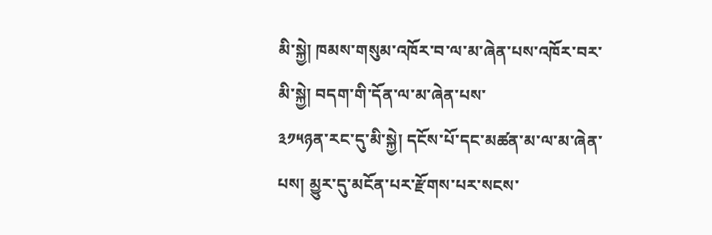མི་སྐྱེ། ཁམས་གསུམ་འཁོར་བ་ལ་མ་ཞེན་པས་འཁོར་བར་མི་སྐྱེ། བདག་གི་དོན་ལ་མ་ཞེན་པས་
༣༡༥ཉན་རང་དུ་མི་སྐྱེ། དངོས་པོ་དང་མཚན་མ་ལ་མ་ཞེན་པས། མྱུར་དུ་མངོན་པར་རྫོགས་པར་སངས་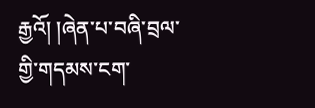རྒྱའོ། །ཞེན་པ་བཞི་བྲལ་གྱི་གདམས་ངག་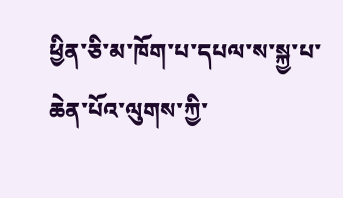ཕྱིན་ཅི་མ་ཁོག་པ་དཔལ་ས་སྐྱ་པ་ཆེན་པོའ་ལུགས་ཀྱི་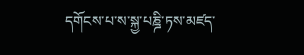དགོངས་པ་ས་སྐྱ་པཎྜི་ཏས་མཛད་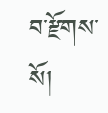བ་རྫོགས་སོ།